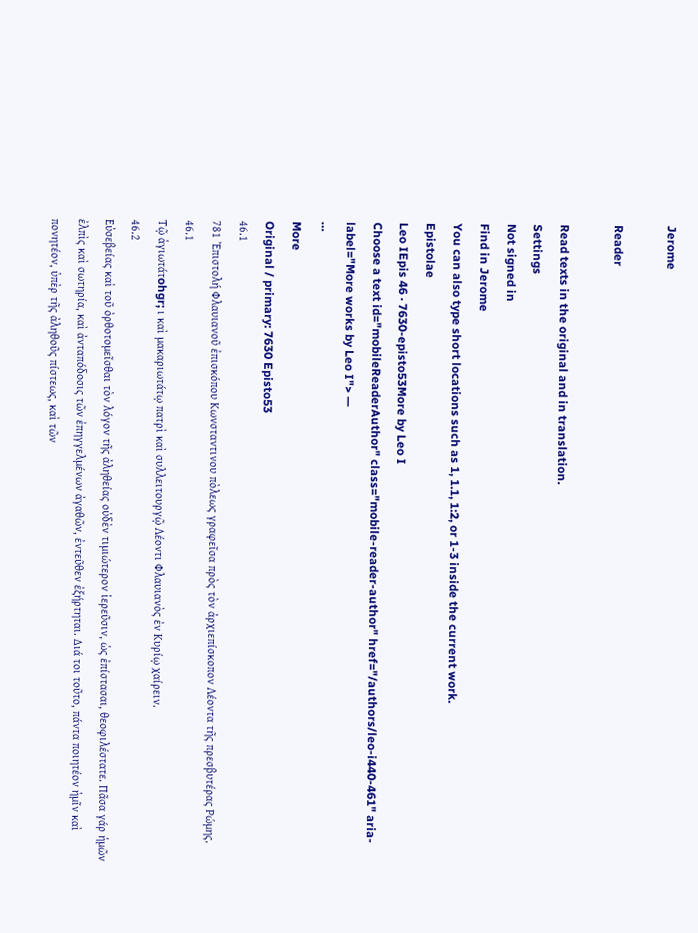Jerome

Reader

Read texts in the original and in translation.
Settings
Not signed in
Find in Jerome
You can also type short locations such as 1, 1.1, 1:2, or 1-3 inside the current work.
Epistolae
Leo IEpis 46 · 7630-episto53More by Leo I
Choose a text id="mobileReaderAuthor" class="mobile-reader-author" href="/authors/leo-i440-461" aria-label="More works by Leo I"> —
⋯
More
Original / primary: 7630 Episto53
46.1
781 Ἐπιστολή Φλαυιανοῦ ἐπισκόπου Κωνσταντινου πὸλεως γραφεῖσα πρὸς τὸν ἀρχιεπίσκοπον Λέοντα τῆς πρεσβυτέρας Ρώμης.
46.1
Τῷ ἁγιωτάτohgr; ι καὶ μακαριωτάτῳ πατρὶ καὶ συλλειτουργῷ Λέοντι Φλαυιανὸς ἐν Κυρίῳ χαίρειν.
46.2
Εὐσεβείας καὶ τοῦ ὀρθοτομεῖσθαι τὸν λόγον τῆς ἀληθείας οὐδὲν τιμιώτερον ἱερεῦσιν, ὡς ἐπίστασαι, θεοφιλέστατε. Πᾶσα γάρ ἡμῶν ἐλπὶς καὶ σωτηρία, καὶ ἀνταπόδοσις τῶν ἐπηγγελμένων ἀγαθῶν, ἐντεῦθεν ἐξήρτηται. Διά τοι τοῦτο, πάντα ποιητέον ἡμῖν καὶ πονητέον, ὑπὲρ τῆς ἀληθοῦς πίστεως, καὶ τῶν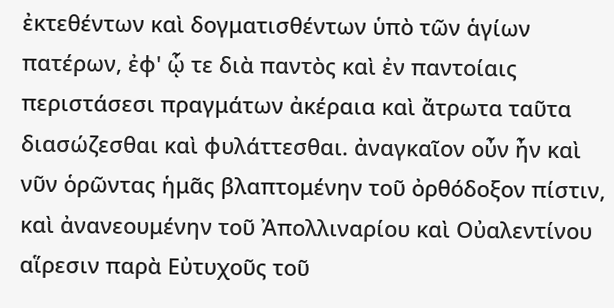ἐκτεθέντων καὶ δογματισθέντων ὑπὸ τῶν ἁγίων πατέρων, ἐφ' ᾧ τε διὰ παντὸς καὶ ἐν παντοίαις περιστάσεσι πραγμάτων ἀκέραια καὶ ἄτρωτα ταῦτα διασώζεσθαι καὶ φυλάττεσθαι. ἀναγκαῖον οὖν ἦν καὶ νῦν ὁρῶντας ἡμᾶς βλαπτομένην τοῦ ὀρθόδοξον πίστιν, καὶ ἀνανεουμένην τοῦ Ἀπολλιναρίου καὶ Οὐαλεντίνου αἵρεσιν παρὰ Εὐτυχοῦς τοῦ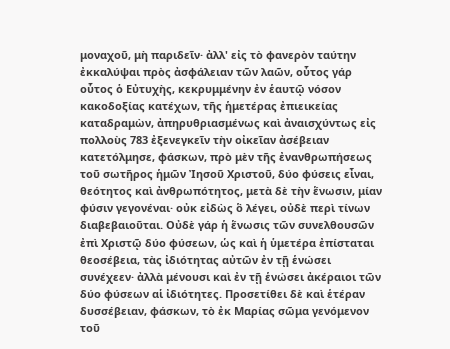μοναχοῦ, μὴ παριδεῖν· ἀλλ' εἰς τὸ φανερὸν ταύτην ἐκκαλύψαι πρὸς ἀσφάλειαν τῶν λαῶν, οὗτος γάρ οὗτος ὁ Εὐτυχὴς, κεκρυμμένην ἐν ἑαυτῷ νόσον κακοδοξίας κατέχων, τῆς ἡμετέρας ἐπιεικείας καταδραμὼν, ἀπηρυθριασμένως καὶ ἀναισχύντως εἰς πολλοὺς 783 ἐξενεγκεῖν τὴν οἰκεῖαν ἀσέβειαν κατετόλμησε, φάσκων, πρὸ μὲν τῆς ἐνανθρωπήσεως τοῦ σωτῆρος ἡμῶν Ἰησοῦ Χριστοῦ, δύο φύσεις εἶναι, θεότητος καὶ ἀνθρωπότητος, μετὰ δὲ τὴν ἕνωσιν, μίαν φύσιν γεγονέναι· οὐκ εἰδὼς ὃ λέγει, οὐδὲ περὶ τίνων διαβεβαιοῦται. Οὐδὲ γάρ ἡ ἕνωσις τῶν συνελθουσῶν ἐπὶ Χριστῷ δύο φύσεων, ὡς καὶ ἡ ὑμετέρα ἐπίσταται θεοσέβεια, τὰς ἰδιότητας αὐτῶν ἐν τῇ ἑνώσει συνέχεεν· ἀλλὰ μένουσι καὶ ἐν τῇ ἑνώσει ἀκέραιοι τῶν δύο φύσεων αἱ ἰδιότητες. Προσετίθει δὲ καὶ ἑτέραν δυσσέβειαν, φάσκων, τὸ ἐκ Μαρίας σῶμα γενόμενον τοῦ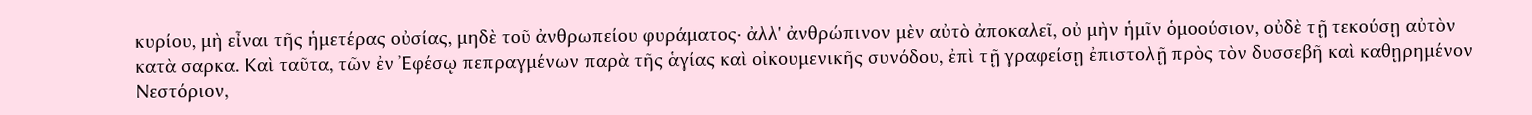κυρίου, μὴ εἶναι τῆς ἡμετέρας οὐσίας, μηδὲ τοῦ ἀνθρωπείου φυράματος· ἀλλ' ἀνθρώπινον μὲν αὐτὸ ἀποκαλεῖ, οὐ μὴν ἡμῖν ὁμοούσιον, οὐδὲ τῇ τεκούσῃ αὐτὸν κατὰ σαρκα. Καὶ ταῦτα, τῶν ἐν Ἐφέσῳ πεπραγμένων παρὰ τῆς ἁγίας καὶ οἰκουμενικῆς συνόδου, ἐπὶ τῇ γραφείσῃ ἐπιστολῇ πρὸς τὸν δυσσεβῆ καὶ καθῃρημένον Νεστόριον,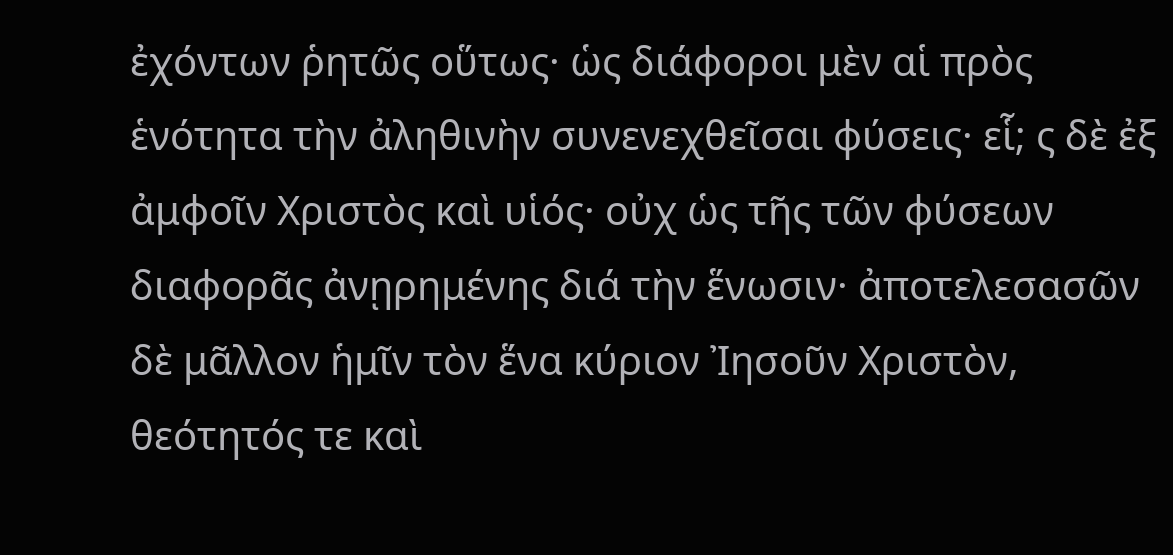ἐχόντων ῥητῶς οὕτως· ὡς διάφοροι μὲν αἱ πρὸς ἑνότητα τὴν ἀληθινὴν συνενεχθεῖσαι φύσεις· εἷ; ς δὲ ἐξ ἀμφοῖν Χριστὸς καὶ υἱός· οὐχ ὡς τῆς τῶν φύσεων διαφορᾶς ἀνῃρημένης διά τὴν ἕνωσιν· ἀποτελεσασῶν δὲ μᾶλλον ἡμῖν τὸν ἕνα κύριον Ἰησοῦν Χριστὸν, θεότητός τε καὶ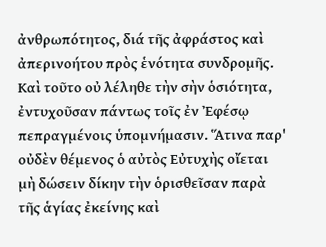ἀνθρωπότητος, διά τῆς ἀφράστος καὶ ἀπερινοήτου πρὸς ἑνότητα συνδρομῆς. Καὶ τοῦτο οὐ λέληθε τὴν σὴν ὁσιότητα, ἐντυχοῦσαν πάντως τοῖς ἐν Ἐφέσῳ πεπραγμένοις ὑπομνήμασιν. Ἅτινα παρ' οὐδὲν θέμενος ὁ αὐτὸς Εὐτυχὴς οἴεται μὴ δώσειν δίκην τὴν ὁρισθεῖσαν παρὰ τῆς ἁγίας ἐκείνης καὶ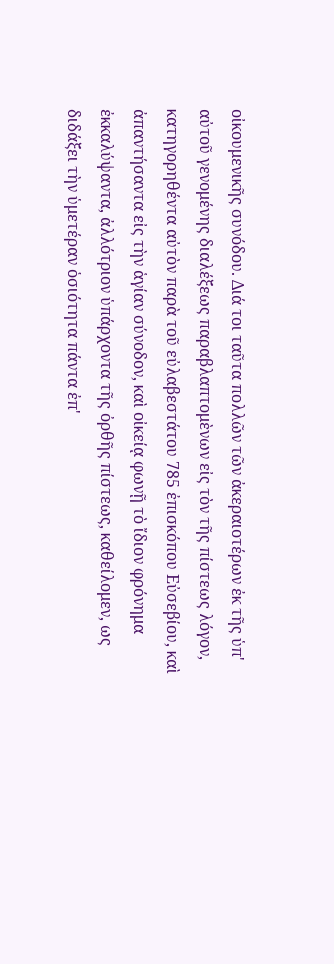οἰκουμενικῆς συνόδου. Διά τοι ταῦτα πολλῶν τῶν ἀκεραιοτέρων ἐκ τῆς ὑπ' αὐτοῦ γενομένης διαλέξεως παραβλαπτομὲνων εἰς τὸν τῆς πίστεως λόγον, κατηγορηθέντα αὐτὸν παρὰ τοῦ εὐλαβεστάτου 785 ἐπισκόπου Εὐσεβίου, καὶ ἀπαντήσαντα εἰς τὴν ἁγίαν σύνοδον, καὶ οἰκείᾳ φωνῇ τὸ ἴδιον φρόνημα ἐκκαλύψαντα, ἀλλότριον ὑπάρχοντα τῆς ὀρθῆς πίστεως, καθείλομεν, ως διδάξει τὴν ὑμετέραν ὁσιότητα πάντα ἐπ'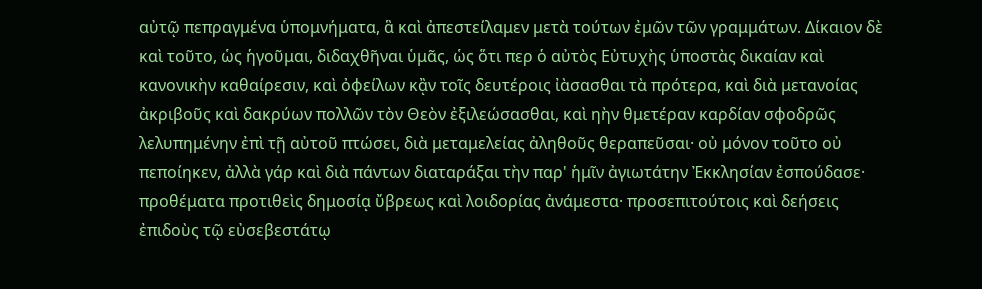αὐτῷ πεπραγμένα ὑπομνήματα, ἃ καὶ ἀπεστείλαμεν μετὰ τούτων ἐμῶν τῶν γραμμάτων. Δίκαιον δὲ καὶ τοῦτο, ὡς ἡγοῦμαι, διδαχθῆναι ὑμᾶς, ὡς ὅτι περ ὁ αὐτὸς Εὐτυχὴς ὑποστὰς δικαίαν καὶ κανονικὴν καθαίρεσιν, καὶ ὀφείλων κᾂν τοῖς δευτέροις ἰὰσασθαι τὰ πρότερα, καὶ διὰ μετανοίας ἀκριβοῦς καὶ δακρύων πολλῶν τὸν Θεὸν ἐξιλεώσασθαι, καὶ ηὴν θμετέραν καρδίαν σφοδρῶς λελυπημένην ἐπὶ τῇ αὐτοῦ πτώσει, διὰ μεταμελείας ἀληθοῦς θεραπεῦσαι· οὐ μόνον τοῦτο οὐ πεποίηκεν, ἀλλὰ γάρ καὶ διὰ πάντων διαταράξαι τὴν παρ' ἡμῖν ἀγιωτάτην Ἐκκλησίαν ἐσπούδασε· προθέματα προτιθεὶς δημοσίᾳ ὔβρεως καὶ λοιδορίας ἀνάμεστα· προσεπιτούτοις καὶ δεήσεις ἐπιδοὺς τῷ εὐσεβεστάτῳ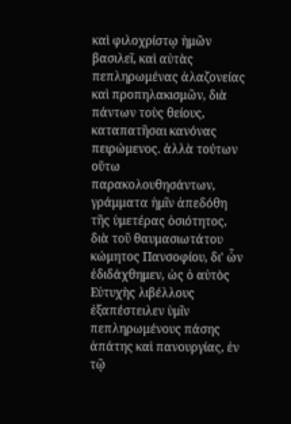καὶ φιλοχρίστῳ ἡμῶν βασιλεῖ, καὶ αὐτὰς πεπληρωμένας ἀλαζονείας καὶ προπηλακισμῶν, διὰ πάντων τοὺς θείους, καταπατῆσαι κανόνας πειρώμενος. ἀλλὰ τούτων οὕτω παρακολουθησάντων, γράμματα ἡμῖν ἀπεδόθη τῆς ὑμετέρας ὁσιότητος, διὰ τοῦ θαυμασιωτάτου κώμητος Πανσοφίου, δι' ὧν ἐδιδάχθημεν, ὡς ὁ αὐτὸς Εὐτυχὴς λιβέλλους ἐξαπέστειλεν ὑμῖν πεπληρωμένους πάσης ἀπάτης καὶ πανουργίας, ἐν τῷ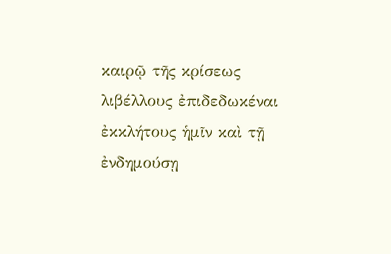καιρῷ τῆς κρίσεως λιβέλλους ἐπιδεδωκέναι ἐκκλήτους ἡμῖν καὶ τῇ ἐνδημούσῃ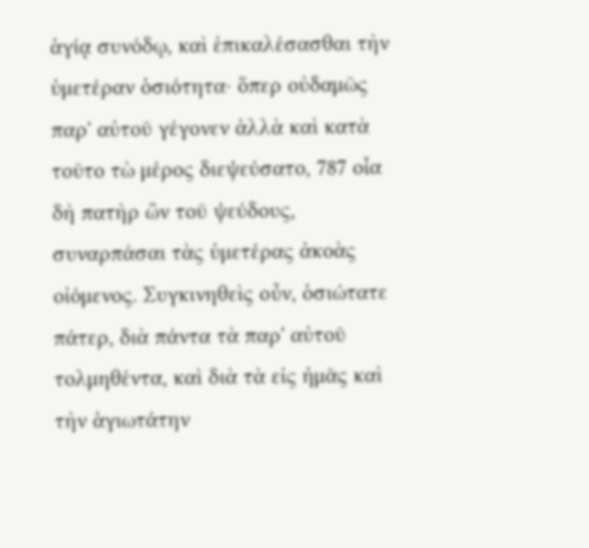ἁγίᾳ συνόδῳ, καὶ ἐπικαλέσασθαι τὴν ὑμετέραν ὁσιότητα· ὅπερ οὐδαμῶς παρ' αὐτοῦ γέγονεν ἀλλὰ καὶ κατὰ τοῦτο τὼ μέρος διεψεύσατο, 787 οἶα δὴ πατὴρ ὢν τοῦ ψεύδους, συναρπάσαι τὰς ὑμετέρας ἀκοὰς οἰόμενος. Συγκινηθεὶς οὖν, ὁσιώτατε πάτερ, διὰ πάντα τὰ παρ' αὐτοῦ τολμηθέντα, καὶ διὰ τὰ εἰς ἡμᾶς καὶ τὴν ἁγιωτάτην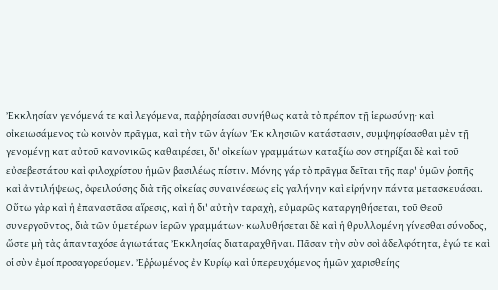Ἐκκλησίαν γενόμενά τε καὶ λεγόμενα, παῤῥησίασαι συνήθως κατὰ τὸ πρέπον τῇ ἱερωσύνῃ· καὶ οἰκειωσάμενος τὼ κοινὸν πρᾶγμα, καὶ τὴν τῶν ἁγίων Ἐκ κλησιῶν κατάστασιν, συμψηφίσασθαι μὲν τῇ γενομένῃ κατ αὐτοῦ κανονικῶς καθαιρέσει, δι' οἰκείων γραμμάτων καταξίω σον στηρίξαι δὲ καὶ τοῦ εὐσεβεστάτου καὶ φιλοχρίστου ἡμῶν βασιλέως πίστιν. Μόνης γάρ τὸ πρᾶγμα δεῖται τῆς παρ' ὑμῶν ῥοπῆς καὶ ἀντιλήψεως, ὀφειλούσης διὰ τῆς οἰκείας συναινέσεως εἰς γαλήνην καὶ εἰρήνην πάντα μετασκευάσαι. Οὕτω γὰρ καὶ ἡ ἐπαναστᾶσα αἵρεσις, καὶ ἡ δι' αὐτὴν ταραχὴ, εὐμαρῶς καταργηθήσεται, τοῦ Θεοῦ συνεργοῦντος, διὰ τῶν ὑμετέρων ἱερῶν γραμμάτων· κωλυθήσεται δὲ καὶ ἡ θρυλλομένη γίνεσθαι σύνοδος, ὥστε μὴ τὰς ἁπανταχόσε ἁγιωτάτας Ἐκκλησίας διαταραχθῆναι. Πᾶσαν τὴν σὺν σοὶ ἀδελφότητα, ἐγώ τε καὶ οἱ σὺν ἐμοί προσαγορεύομεν. Ἐῤῥωμένος ἐν Κυρίῳ καὶ ὑπερευχόμενος ἡμῶν χαρισθείης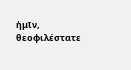ἡμῖν, θεοφιλέστατε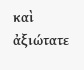καὶ ἀξιώτατε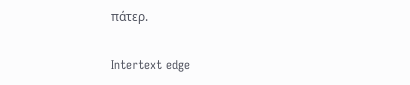πάτερ.

Intertext edge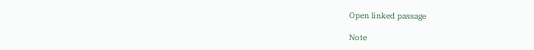Open linked passage

Note